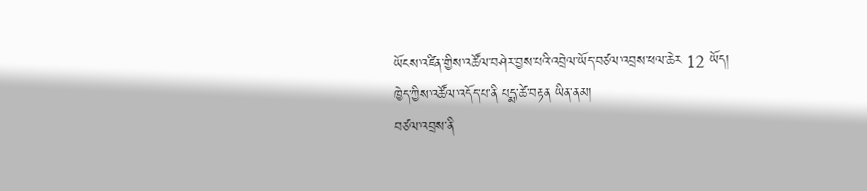ཡོངས་འཛིན་གྱིས་འཚོལ་བཤེར་བྱས་པའི་འབྲེལ་ཡོད་བཙལ་འབྲས་ཕལ་ཆེར 12 ཡོད།
ཁྱེད་ཀྱིས་འཚོལ་འདོད་པ་ནི པདྨ་ཚེ་བརྟན ཡིན་ནམ།
བཙལ་འབྲས་ནི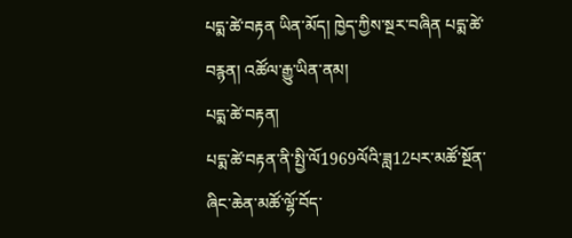པདྨ་ཚེ་བརྟན ཡིན་མོད། ཁྱེད་ཀྱིས་སྔར་བཞིན པདྨ་ཚེ་བརྙན། འཚོལ་རྒྱུ་ཡིན་ནམ།
པདྨ་ཚེ་བརྟན།
པདྨ་ཚེ་བརྟན་ནི་སྤྱི་ལོ1969ལོའི་ཟླ12པར་མཚོ་སྔོན་ཞིང་ཆེན་མཚོ་ལྷོ་བོད་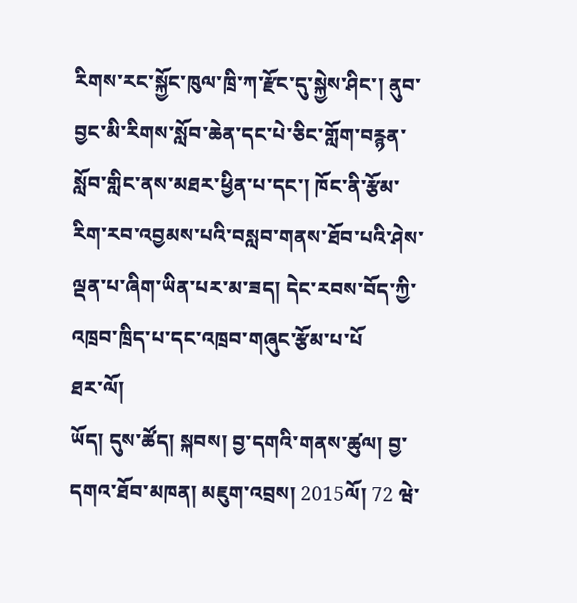རིགས་རང་སྐྱོང་ཁུལ་ཁྲི་ཀ་རྫོང་དུ་སྐྱེས་ཤིང་། ནུབ་བྱང་མི་རིགས་སློབ་ཆེན་དང་པེ་ཅིང་གློག་བརྙན་སློབ་གླིང་ནས་མཐར་ཕྱིན་པ་དང་། ཁོང་ནི་རྩོམ་རིག་རབ་འབྱམས་པའི་བསླབ་གནས་ཐོབ་པའི་ཤེས་ལྡན་པ་ཞིག་ཡིན་པར་མ་ཟད། དེང་རབས་བོད་ཀྱི་འཁྲབ་ཁྲིད་པ་དང་འཁྲབ་གཞུང་རྩོམ་པ་པོ
ཐར་ལོ།
ཡོད། དུས་ཚོད། སྐབས། བྱ་དགའི་གནས་ཚུལ། བྱ་དགའ་ཐོབ་མཁན། མཇུག་འབྲས། 2015ལོ། 72 ཝེ་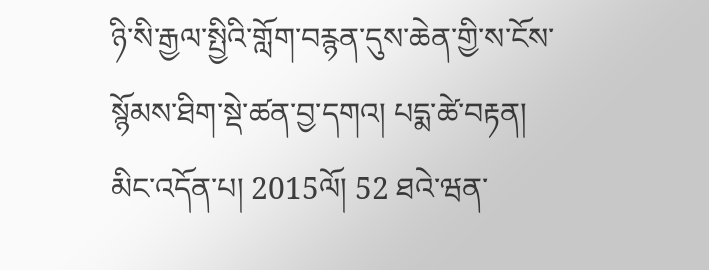ཉི་སི་རྒྱལ་སྤྱིའི་གློག་བརྙན་དུས་ཆེན་གྱི་ས་ངོས་སྙོམས་ཐིག་སྡེ་ཚན་བྱ་དགའ། པདྨ་ཚེ་བརྟན། མིང་འདོན་པ། 2015ལོ། 52 ཐའེ་ཝན་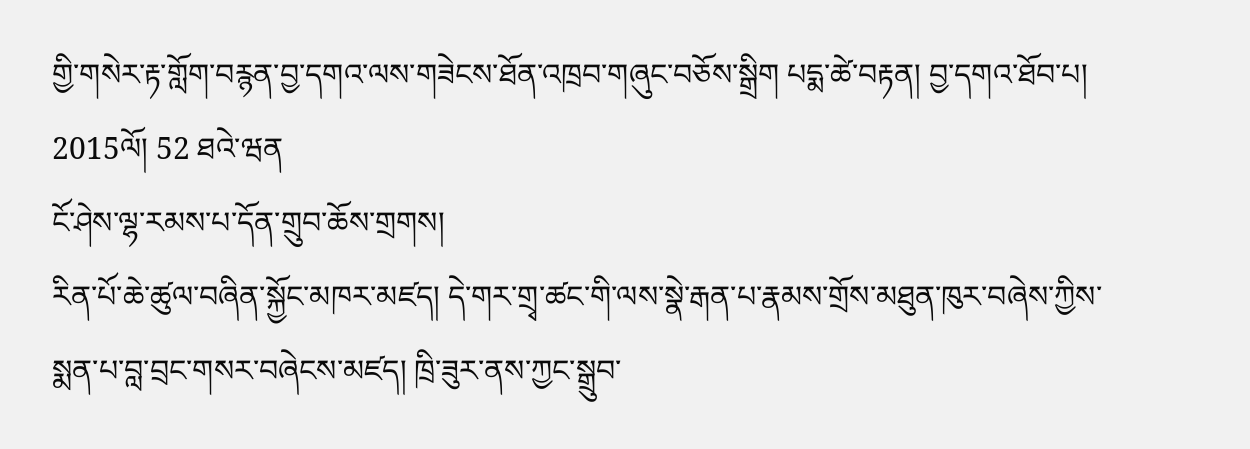གྱི་གསེར་རྟ་གློག་བརྙན་བྱ་དགའ་ལས་གཟེངས་ཐོན་འཁྲབ་གཞུང་བཅོས་སྒྲིག པདྨ་ཚེ་བརྟན། བྱ་དགའ་ཐོབ་པ། 2015ལོ། 52 ཐའེ་ཝན
ངོ་ཤེས་ལྷ་རམས་པ་དོན་གྲུབ་ཆོས་གྲགས།
རིན་པོ་ཆེ་ཚུལ་བཞིན་སྐྱོང་མཁར་མཛད། དེ་གར་གྲྭ་ཚང་གི་ལས་སྣེ་རྒན་པ་རྣམས་གྲོས་མཐུན་ཁུར་བཞེས་ཀྱིས་སྨན་པ་བླ་བྲང་གསར་བཞེངས་མཛད། ཁྲི་ཟུར་ནས་ཀྱང་སྒྲུབ་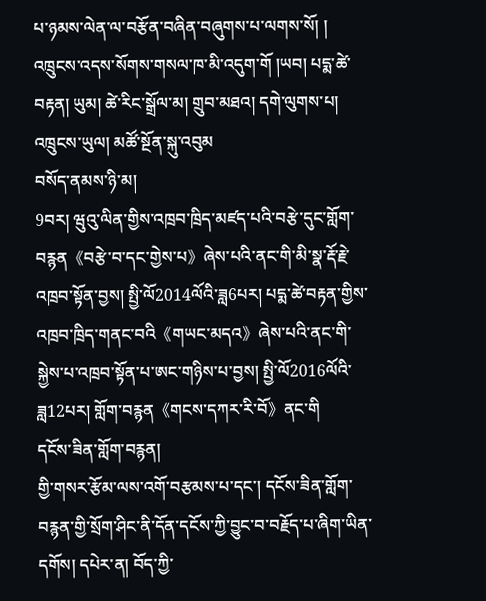པ་ཉམས་ལེན་ལ་བརྩོན་བཞིན་བཞུགས་པ་ལགས་སོ། ། འཁྲུངས་འདས་སོགས་གསལ་ཁ་མི་འདུག་གོ །ཡབ། པདྨ་ཚེ་བརྟན། ཡུམ། ཚེ་རིང་སྒྲོལ་མ། གྲུབ་མཐའ། དགེ་ལུགས་པ། འཁྲུངས་ཡུལ། མཚོ་སྔོན་སྐུ་འབུམ
བསོད་ནམས་ཉི་མ།
9བར། ཝུའུ་ལིན་གྱིས་འཁྲབ་ཁྲིད་མཛད་པའི་བརྩེ་དུང་གློག་བརྙན《བརྩེ་བ་དང་གྱེས་པ》ཞེས་པའི་ནང་གི་མི་སྣ་རྡོ་རྗེ་འཁྲབ་སྟོན་བྱས། སྤྱི་ལོ2014ལོའི་ཟླ6པར། པདྨ་ཚེ་བརྟན་གྱིས་འཁྲབ་ཁྲིད་གནང་བའི《གཡང་མདའ》ཞེས་པའི་ནང་གི་སྐྱེས་པ་འཁྲབ་སྟོན་པ་ཨང་གཉིས་པ་བྱས། སྤྱི་ལོ2016ལོའི་ཟླ12པར། གློག་བརྙན《གངས་དཀར་རི་བོ》ནང་གི
དངོས་ཟིན་གློག་བརྙན།
གྱི་གསར་རྩོམ་ལས་འགོ་བརྩམས་པ་དང་། དངོས་ཟིན་གློག་བརྙན་གྱི་སྲོག་ཤིང་ནི་དོན་དངོས་ཀྱི་བྱུང་བ་བརྗོད་པ་ཞིག་ཡིན་དགོས། དཔེར་ན། བོད་ཀྱི་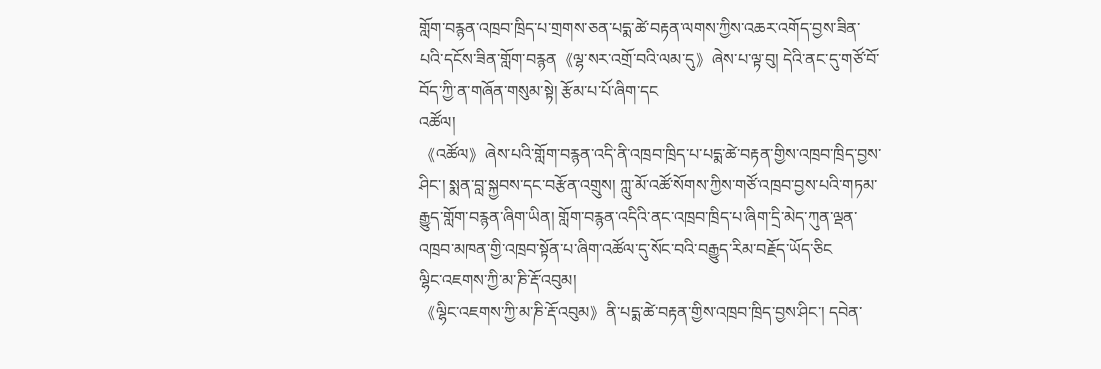གློག་བརྙན་འཁྲབ་ཁྲིད་པ་གྲགས་ཅན་པདྨ་ཚེ་བརྟན་ལགས་ཀྱིས་འཆར་འགོད་བྱས་ཟིན་པའི་དངོས་ཟིན་གློག་བརྙན《ལྷ་སར་འགྲོ་བའི་ལམ་དུ》ཞེས་པ་ལྟ་བུ། དེའི་ནང་དུ་གཙོ་བོ་བོད་ཀྱི་ན་གཞོན་གསུམ་སྟེ། རྩོམ་པ་པོ་ཞིག་དང
འཚོལ།
《འཚོལ》ཞེས་པའི་གློག་བརྙན་འདི་ནི་འཁྲབ་ཁྲིད་པ་པདྨ་ཚེ་བརྟན་གྱིས་འཁྲབ་ཁྲིད་བྱས་ཤིང་། སྨན་བླ་སྐྱབས་དང་བརྩོན་འགྲུས། ཀླུ་མོ་འཚོ་སོགས་ཀྱིས་གཙོ་འཁྲབ་བྱས་པའི་གཏམ་རྒྱུད་གློག་བརྙན་ཞིག་ཡིན། གློག་བརྙན་འདིའི་ནང་འཁྲབ་ཁྲིད་པ་ཞིག་དྲི་མེད་ཀུན་ལྡན་འཁྲབ་མཁན་གྱི་འཁྲབ་སྟོན་པ་ཞིག་འཚོལ་དུ་སོང་བའི་བརྒྱུད་རིམ་བརྗོད་ཡོད་ཅིང
ལྷིང་འཇགས་ཀྱི་མ་ཎི་རྡོ་འབུམ།
《ལྷིང་འཇགས་ཀྱི་མ་ཎི་རྡོ་འབུམ》ནི་པདྨ་ཚེ་བརྟན་གྱིས་འཁྲབ་ཁྲིད་བྱས་ཤིང་། དབེན་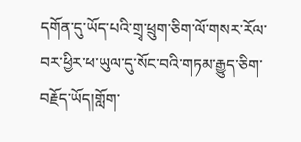དགོན་དུ་ཡོད་པའི་གྲྭ་ཕྲུག་ཅིག་ལོ་གསར་རོལ་བར་ཕྱིར་ཕ་ཡུལ་དུ་སོང་བའི་གཏམ་རྒྱུད་ཅིག་བརྗོད་ཡོད།གློག་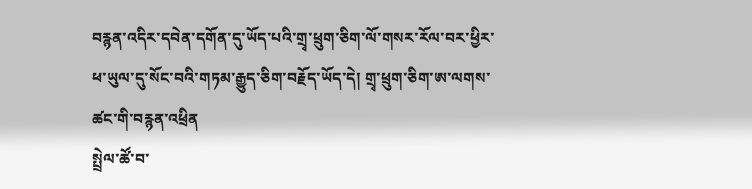བརྙན་འདིར་དབེན་དགོན་དུ་ཡོད་པའི་གྲྭ་ཕྲུག་ཅིག་ལོ་གསར་རོལ་བར་ཕྱིར་ཕ་ཡུལ་དུ་སོང་བའི་གཏམ་རྒྱུད་ཅིག་བརྗོད་ཡོད་དེ། གྲྭ་ཕྲུག་ཅིག་ཨ་ལགས་ཚང་གི་བརྙན་འཕྲིན
སྤྲེལ་ཚོ་བ་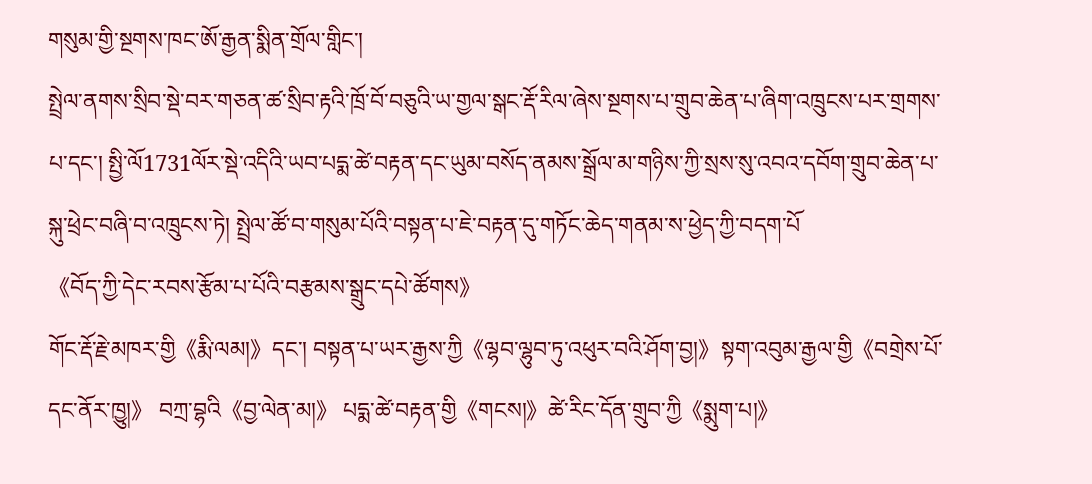གསུམ་གྱི་སྔགས་ཁང་ཨོ་རྒྱན་སྨིན་གྲོལ་གླིང་།
སྤྲེལ་ནགས་སྲིབ་སྡེ་བར་གཅན་ཚ་སྲིབ་རྟའི་ཁྲོ་བོ་བཅུའི་ཡ་གྱལ་སྒང་རྡོ་རིལ་ཞེས་སྔགས་པ་གྲུབ་ཆེན་པ་ཞིག་འཁྲུངས་པར་གྲགས་པ་དང་། སྤྱི་ལོ1731ལོར་སྡེ་འདིའི་ཡབ་པདྨ་ཚེ་བརྟན་དང་ཡུམ་བསོད་ནམས་སྒྲོལ་མ་གཉིས་ཀྱི་སྲས་སུ་འབའ་དབོག་གྲུབ་ཆེན་པ་སྐུ་ཕྲེང་བཞི་བ་འཁྲུངས་ཏེ། སྤྲེལ་ཚོ་བ་གསུམ་པོའི་བསྟན་པ་ཇེ་བརྟན་དུ་གཏོང་ཆེད་གནམ་ས་ཕྱེད་ཀྱི་བདག་པོ
《བོད་ཀྱི་དེང་རབས་རྩོམ་པ་པོའི་བརྩམས་སྒྲུང་དཔེ་ཚོགས》
གོང་རྡོ་རྗེ་མཁར་གྱི《རྨི་ལམ།》དང་། བསྟན་པ་ཡར་རྒྱས་ཀྱི《ལྷབ་ལྷུབ་ཏུ་འཕུར་བའི་ཤོག་བྱ།》སྟག་འབུམ་རྒྱལ་གྱི《བགྲེས་པོ་དང་ནོར་ཁྱུ།》 བཀྲ་བྷའི《བྱ་ལེན་མ།》 པདྨ་ཚེ་བརྟན་གྱི《གངས།》ཚེ་རིང་དོན་གྲུབ་ཀྱི《སྨུག་པ།》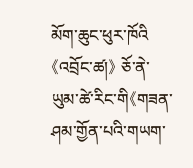མོག་ཆུང་ཕུར་ཁོའི《འབྲོང་ཚ།》 ཅོ་ནེ་ཡུམ་ཚེ་རིང་གི《གཟན་ཤམ་གྱོན་པའི་གཡག་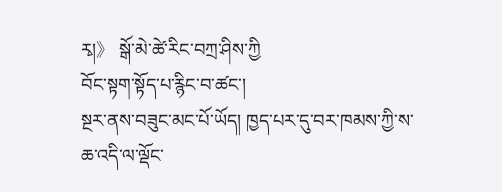རྭ།》 སྒོ་མེ་ཚེ་རིང་བཀྲ་ཤིས་ཀྱི
བོང་སྟག་སྟོད་པ་རྙིང་བ་ཚང་།
སྔར་ནས་བཟུང་མང་པོ་ཡོད། ཁྱད་པར་དུ་བར་ཁམས་ཀྱི་ས་ཆ་འདི་ལ་ལྡོང་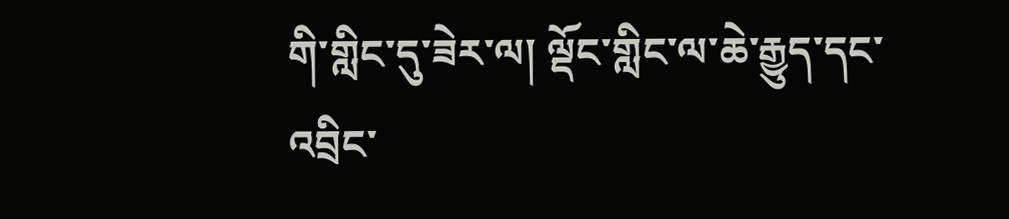གི་གླིང་དུ་ཟེར་ལ། ལྡོང་གླིང་ལ་ཆེ་རྒྱུད་དང་འབྲིང་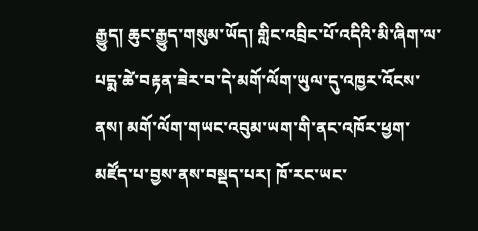རྒྱུད། ཆུང་རྒྱུད་གསུམ་ཡོད། གླིང་འབྲིང་པོ་འདིའི་མི་ཞིག་ལ་པདྨ་ཚེ་བརྟན་ཟེར་བ་དེ་མགོ་ལོག་ཡུལ་དུ་འཁྱར་འོངས་ནས། མགོ་ལོག་གཡང་འབུམ་ཡག་གི་ནང་འཁོར་ཕྱག་མཛོད་པ་བྱས་ནས་བསྡད་པར། ཁོ་རང་ཡང་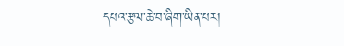དཔའ་རྩལ་ཆེ་བ་ཞིག་ཡིན་པར།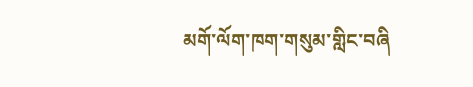མགོ་ལོག་ཁག་གསུམ་གླིང་བཞི